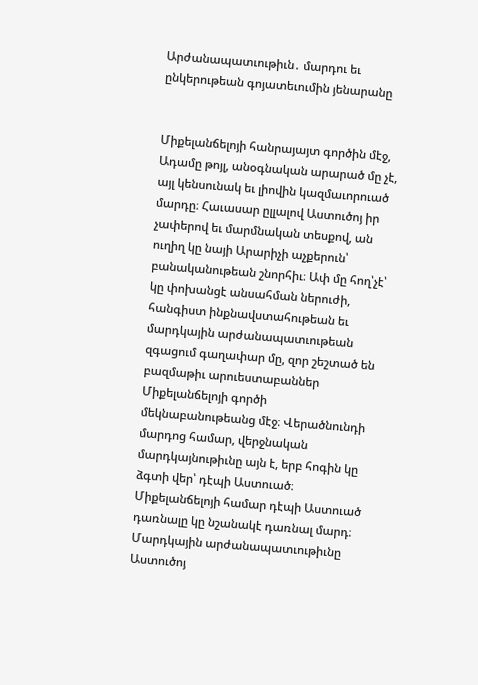Արժանապատւութիւն․ մարդու եւ ընկերութեան գոյատեւումին յենարանը


Միքելանճելոյի հանրայայտ գործին մէջ, Ադամը թոյլ, անօգնական արարած մը չէ, այլ կենսունակ եւ լիովին կազմաւորուած մարդը։ Հաւասար ըլլալով Աստուծոյ իր չափերով եւ մարմնական տեսքով, ան ուղիղ կը նայի Արարիչի աչքերուն՝ բանականութեան շնորհիւ։ Ափ մը հող՝չէ՝ կը փոխանցէ անսահման ներուժի, հանգիստ ինքնավստահութեան եւ մարդկային արժանապատւութեան զգացում գաղափար մը, զոր շեշտած են բազմաթիւ արուեստաբաններ Միքելանճելոյի գործի մեկնաբանութեանց մէջ։ Վերածնունդի մարդոց համար, վերջնական մարդկայնութիւնը այն է, երբ հոգին կը ձգտի վեր՝ դէպի Աստուած։ Միքելանճելոյի համար դէպի Աստուած դառնալը կը նշանակէ դառնալ մարդ։ Մարդկային արժանապատւութիւնը Աստուծոյ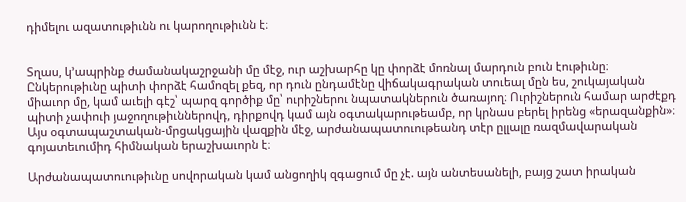դիմելու ազատութիւնն ու կարողութիւնն է։


Տղաս, կ’ապրինք ժամանակաշրջանի մը մէջ, ուր աշխարհը կը փորձէ մոռնալ մարդուն բուն էութիւնը։ Ընկերութիւնը պիտի փորձէ համոզել քեզ, որ դուն ընդամէնը վիճակագրական տուեալ մըն ես, շուկայական միաւոր մը, կամ աւելի գէշ՝ պարզ գործիք մը՝ ուրիշներու նպատակներուն ծառայող։ Ուրիշներուն համար արժէքդ պիտի չափուի յաջողութիւններովդ, դիրքովդ կամ այն օգտակարութեամբ, որ կրնաս բերել իրենց «երազանքին»։ Այս օգտապաշտական-մրցակցային վազքին մէջ, արժանապատուութեանդ տէր ըլլալը ռազմավարական գոյատեւումիդ հիմնական երաշխաւորն է։

Արժանապատուութիւնը սովորական կամ անցողիկ զգացում մը չէ. այն անտեսանելի, բայց շատ իրական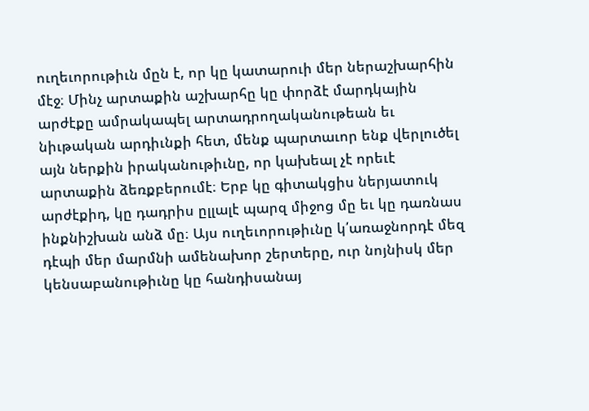ուղեւորութիւն մըն է, որ կը կատարուի մեր ներաշխարհին մէջ։ Մինչ արտաքին աշխարհը կը փորձէ մարդկային արժէքը ամրակապել արտադրողականութեան եւ նիւթական արդիւնքի հետ, մենք պարտաւոր ենք վերլուծել այն ներքին իրականութիւնը, որ կախեալ չէ որեւէ արտաքին ձեռքբերումէ։ Երբ կը գիտակցիս ներյատուկ արժէքիդ, կը դադրիս ըլլալէ պարզ միջոց մը եւ կը դառնաս ինքնիշխան անձ մը։ Այս ուղեւորութիւնը կ՛առաջնորդէ մեզ դէպի մեր մարմնի ամենախոր շերտերը, ուր նոյնիսկ մեր կենսաբանութիւնը կը հանդիսանայ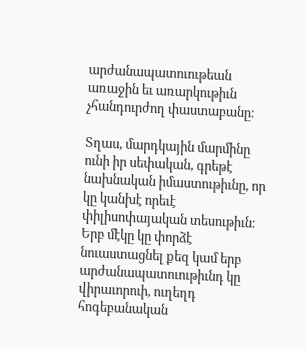արժանապատուութեան առաջին եւ առարկութիւն չհանդուրժող փաստաբանը։

Տղաս, մարդկային մարմինը ունի իր սեփական, գրեթէ նախնական իմաստութիւնը, որ կը կանխէ որեւէ փիլիսոփայական տեսութիւն։ Երբ մէկը կը փորձէ նուաստացնել քեզ կամ երբ արժանապատուութիւնդ կը վիրաւորուի, ուղեղդ հոգեբանական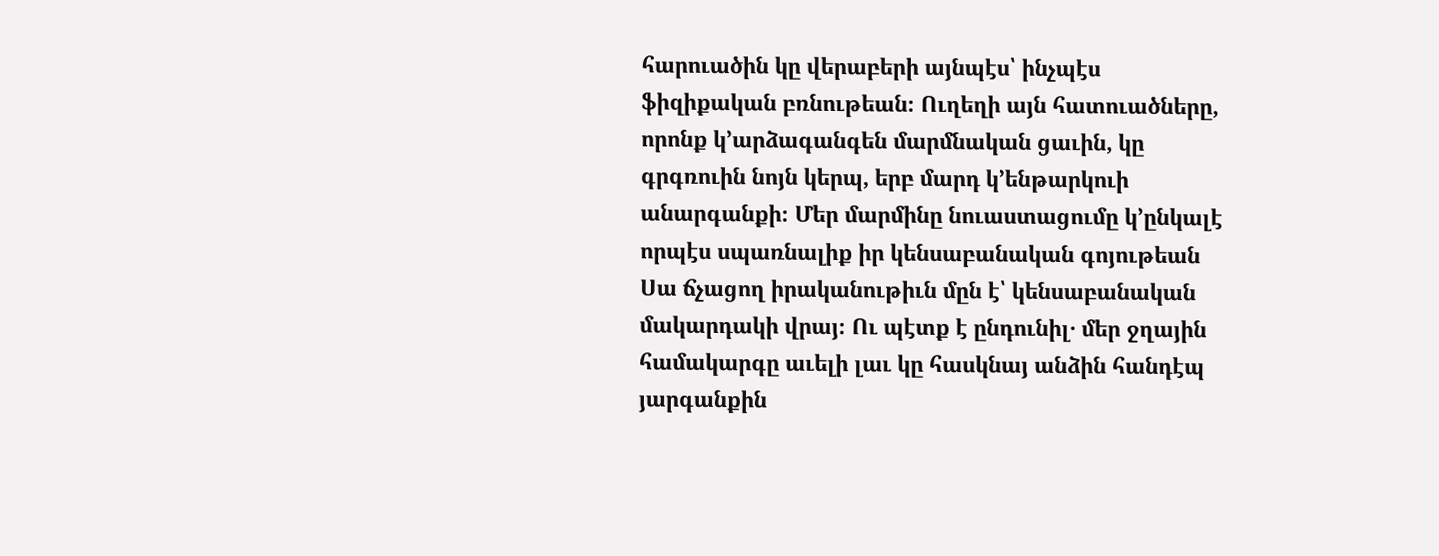հարուածին կը վերաբերի այնպէս՝ ինչպէս ֆիզիքական բռնութեան։ Ուղեղի այն հատուածները, որոնք կ’արձագանգեն մարմնական ցաւին, կը գրգռուին նոյն կերպ, երբ մարդ կ’ենթարկուի անարգանքի։ Մեր մարմինը նուաստացումը կ’ընկալէ որպէս սպառնալիք իր կենսաբանական գոյութեան Սա ճչացող իրականութիւն մըն է՝ կենսաբանական մակարդակի վրայ։ Ու պէտք է ընդունիլ․ մեր ջղային համակարգը աւելի լաւ կը հասկնայ անձին հանդէպ յարգանքին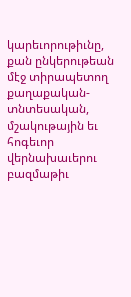կարեւորութիւնը, քան ընկերութեան մէջ տիրապետող քաղաքական-տնտեսական, մշակութային եւ հոգեւոր վերնախաւերու բազմաթիւ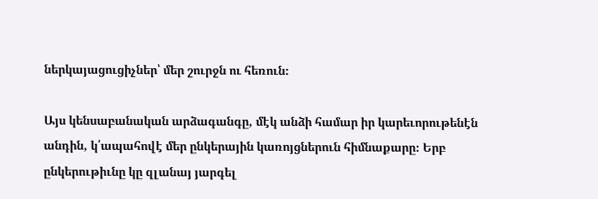ներկայացուցիչներ՝ մեր շուրջն ու հեռուն։

Այս կենսաբանական արձագանգը, մէկ անձի համար իր կարեւորութենէն անդին, կ՛ապահովէ մեր ընկերային կառոյցներուն հիմնաքարը։ Երբ ընկերութիւնը կը զլանայ յարգել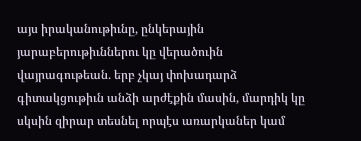այս իրականութիւնը, ընկերային յարաբերութիւններու կը վերածուին վայրագութեան. երբ չկայ փոխադարձ գիտակցութիւն անձի արժէքին մասին, մարդիկ կը սկսին զիրար տեսնել որպէս առարկաներ կամ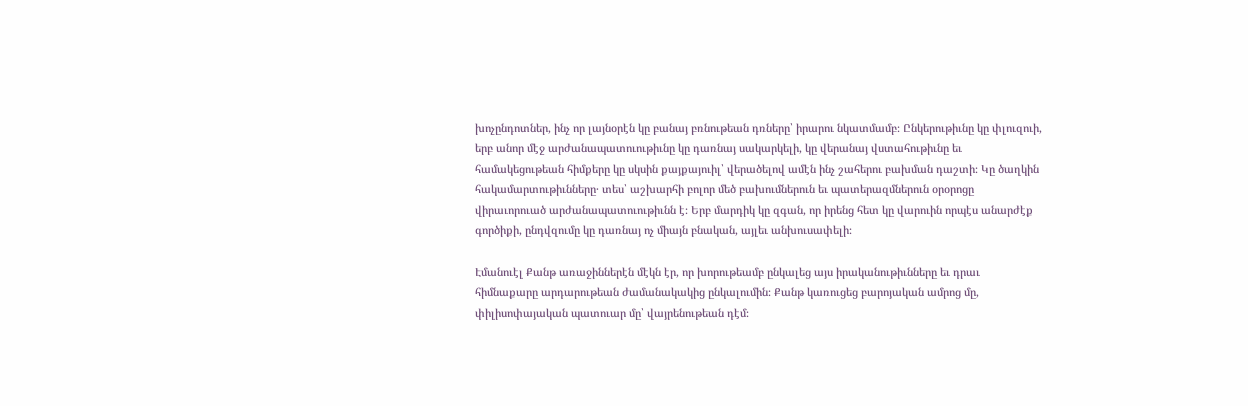խոչընդոտներ, ինչ որ լայնօրէն կը բանայ բռնութեան դռները՝ իրարու նկատմամբ։ Ընկերութիւնը կը փլուզուի, երբ անոր մէջ արժանապատուութիւնը կը դառնայ սակարկելի, կը վերանայ վստահութիւնը եւ համակեցութեան հիմքերը կը սկսին քայքայուիլ՝ վերածելով ամէն ինչ շահերու բախման դաշտի։ Կը ծաղկին հակամարտութիւնները․ տես՝ աշխարհի բոլոր մեծ բախումներուն եւ պատերազմներուն օրօրոցը վիրաւորուած արժանապատուութիւնն է։ Երբ մարդիկ կը զգան, որ իրենց հետ կը վարուին որպէս անարժէք գործիքի, ընդվզումը կը դառնայ ոչ միայն բնական, այլեւ անխուսափելի։

Էմանուէլ Քանթ առաջիններէն մէկն էր, որ խորութեամբ ընկալեց այս իրականութիւնները եւ դրաւ հիմնաքարը արդարութեան ժամանակակից ընկալումին։ Քանթ կառուցեց բարոյական ամրոց մը, փիլիսոփայական պատուար մը՝ վայրենութեան դէմ։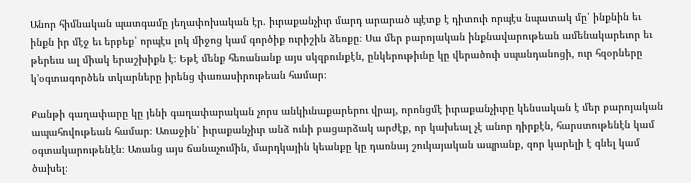Անոր հիմնական պատգամը յեղափոխական էր. իւրաքանչիւր մարդ արարած պէտք է դիտուի որպէս նպատակ մը՝ ինքնին եւ ինքն իր մէջ եւ երբեք՝ որպէս լոկ միջոց կամ գործիք ուրիշին ձեռքը։ Սա մեր բարոյական ինքնավարութեան ամենակարեւոր եւ թերեւս ալ միակ երաշխիքն է։ Եթէ մենք հեռանանք այս սկզբունքէն, ընկերութիւնը կը վերածուի սպանդանոցի, ուր հզօրները կ’օգտագործեն տկարները իրենց փառասիրութեան համար։

Քանթի գաղափարը կը յենի գաղափարական չորս անկիւնաքարերու վրայ, որոնցմէ իւրաքանչիւրը կենսական է մեր բարոյական ապահովութեան համար։ Առաջին՝ իւրաքանչիւր անձ ունի բացարձակ արժէք, որ կախեալ չէ անոր դիրքէն, հարստութենէն կամ օգտակարութենէն։ Առանց այս ճանաչումին, մարդկային կեանքը կը դառնայ շուկայական ապրանք, զոր կարելի է գնել կամ ծախել։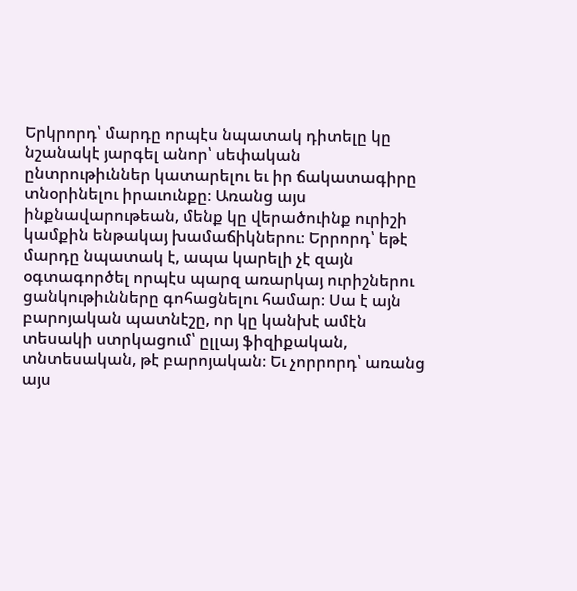Երկրորդ՝ մարդը որպէս նպատակ դիտելը կը նշանակէ յարգել անոր՝ սեփական ընտրութիւններ կատարելու եւ իր ճակատագիրը տնօրինելու իրաւունքը։ Առանց այս ինքնավարութեան, մենք կը վերածուինք ուրիշի կամքին ենթակայ խամաճիկներու։ Երրորդ՝ եթէ մարդը նպատակ է, ապա կարելի չէ զայն օգտագործել որպէս պարզ առարկայ ուրիշներու ցանկութիւնները գոհացնելու համար։ Սա է այն բարոյական պատնէշը, որ կը կանխէ ամէն տեսակի ստրկացում՝ ըլլայ ֆիզիքական, տնտեսական, թէ բարոյական։ Եւ չորրորդ՝ առանց այս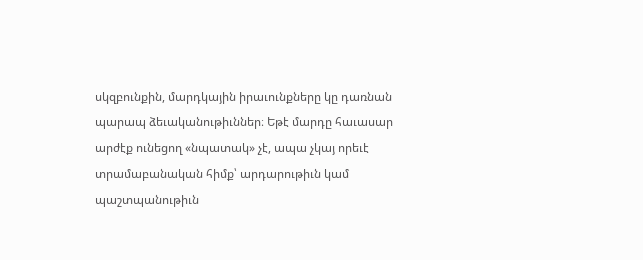սկզբունքին, մարդկային իրաւունքները կը դառնան պարապ ձեւականութիւններ։ Եթէ մարդը հաւասար արժէք ունեցող «նպատակ» չէ, ապա չկայ որեւէ տրամաբանական հիմք՝ արդարութիւն կամ պաշտպանութիւն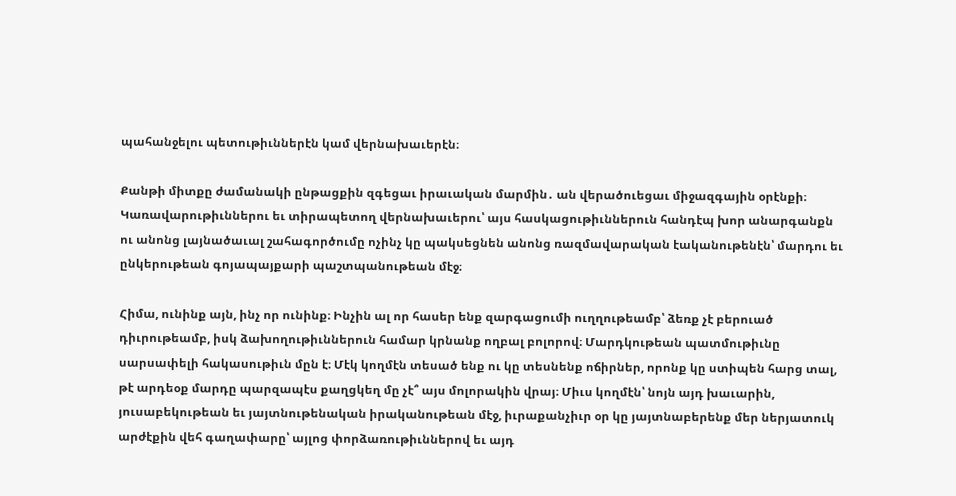պահանջելու պետութիւններէն կամ վերնախաւերէն։

Քանթի միտքը ժամանակի ընթացքին զգեցաւ իրաւական մարմին․ ան վերածուեցաւ միջազգային օրէնքի։ Կառավարութիւններու եւ տիրապետող վերնախաւերու՝ այս հասկացութիւններուն հանդէպ խոր անարգանքն ու անոնց լայնածաւալ շահագործումը ոչինչ կը պակսեցնեն անոնց ռազմավարական էականութենէն՝ մարդու եւ ընկերութեան գոյապայքարի պաշտպանութեան մէջ։

Հիմա, ունինք այն, ինչ որ ունինք։ Ինչին ալ որ հասեր ենք զարգացումի ուղղութեամբ՝ ձեռք չէ բերուած դիւրութեամբ, իսկ ձախողութիւններուն համար կրնանք ողբալ բոլորով։ Մարդկութեան պատմութիւնը սարսափելի հակասութիւն մըն է։ Մէկ կողմէն տեսած ենք ու կը տեսնենք ոճիրներ, որոնք կը ստիպեն հարց տալ, թէ արդեօք մարդը պարզապէս քաղցկեղ մը չէ՞ այս մոլորակին վրայ։ Միւս կողմէն՝ նոյն այդ խաւարին, յուսաբեկութեան եւ յայտնութենական իրականութեան մէջ, իւրաքանչիւր օր կը յայտնաբերենք մեր ներյատուկ արժէքին վեհ գաղափարը՝ այլոց փորձառութիւններով եւ այդ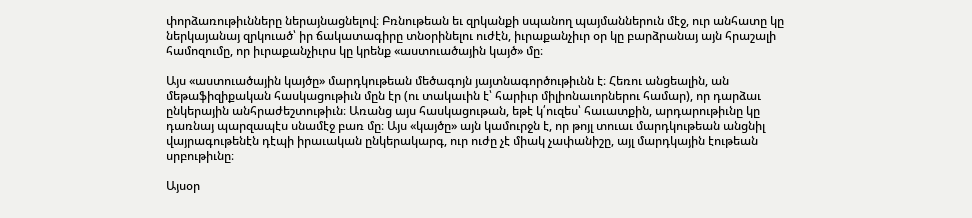փորձառութիւնները ներայնացնելով։ Բռնութեան եւ զրկանքի սպանող պայմաններուն մէջ, ուր անհատը կը ներկայանայ զրկուած՝ իր ճակատագիրը տնօրինելու ուժէն, իւրաքանչիւր օր կը բարձրանայ այն հրաշալի համոզումը, որ իւրաքանչիւրս կը կրենք «աստուածային կայծ» մը։

Այս «աստուածային կայծը» մարդկութեան մեծագոյն յայտնագործութիւնն է։ Հեռու անցեալին, ան մեթաֆիզիքական հասկացութիւն մըն էր (ու տակաւին է՝ հարիւր միլիոնաւորներու համար), որ դարձաւ ընկերային անհրաժեշտութիւն։ Առանց այս հասկացութան, եթէ կ՛ուզես՝ հաւատքին, արդարութիւնը կը դառնայ պարզապէս սնամէջ բառ մը։ Այս «կայծը» այն կամուրջն է, որ թոյլ տուաւ մարդկութեան անցնիլ վայրագութենէն դէպի իրաւական ընկերակարգ, ուր ուժը չէ միակ չափանիշը, այլ մարդկային էութեան սրբութիւնը։

Այսօր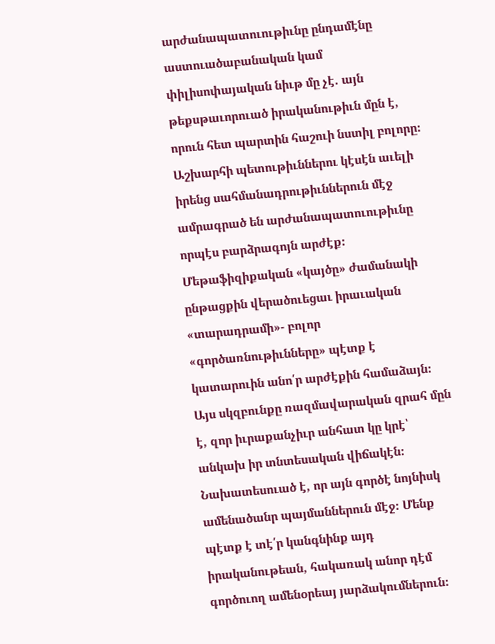արժանապատուութիւնը ընդամէնը աստուածաբանական կամ փիլիսոփայական նիւթ մը չէ. այն թեքսթաւորուած իրականութիւն մըն է, որուն հետ պարտին հաշուի նստիլ բոլորը։ Աշխարհի պետութիւններու կէսէն աւելի իրենց սահմանադրութիւններուն մէջ ամրագրած են արժանապատուութիւնը որպէս բարձրագոյն արժէք։ Մեթաֆիզիքական «կայծը» ժամանակի ընթացքին վերածուեցաւ իրաւական «տարադրամի»- բոլոր «գործառնութիւնները» պէտք է կատարուին անո՛ր արժէքին համաձայն։ Այս սկզբունքը ռազմավարական զրահ մըն է, զոր իւրաքանչիւր անհատ կը կրէ՝ անկախ իր տնտեսական վիճակէն։ Նախատեսուած է, որ այն գործէ նոյնիսկ ամենածանր պայմաններուն մէջ։ Մենք պէտք է տէ՛ր կանգնինք այդ իրականութեան, հակառակ անոր դէմ գործուող ամենօրեայ յարձակումներուն։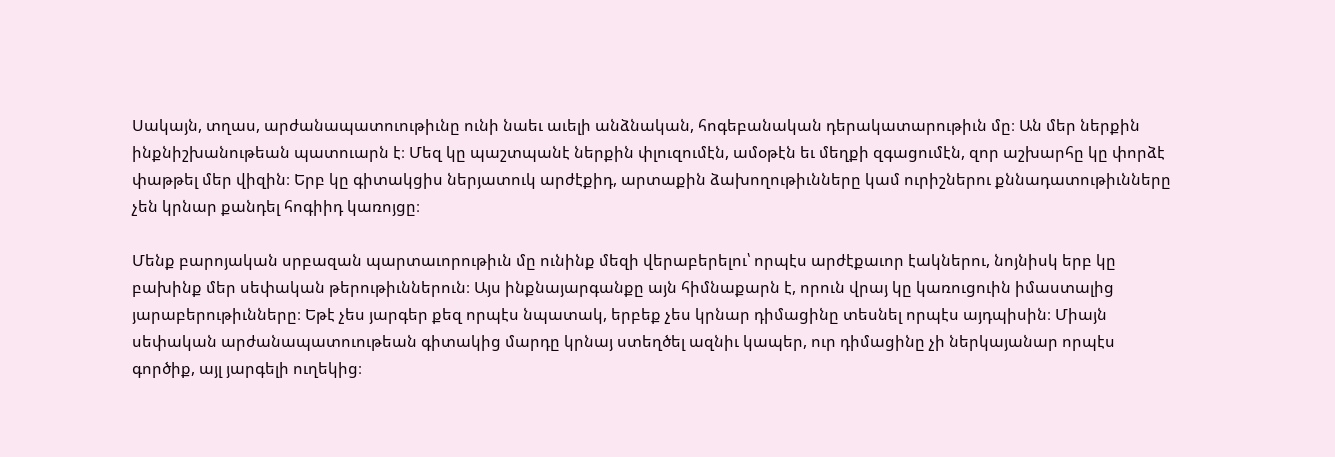Սակայն, տղաս, արժանապատուութիւնը ունի նաեւ աւելի անձնական, հոգեբանական դերակատարութիւն մը։ Ան մեր ներքին ինքնիշխանութեան պատուարն է։ Մեզ կը պաշտպանէ ներքին փլուզումէն, ամօթէն եւ մեղքի զգացումէն, զոր աշխարհը կը փորձէ փաթթել մեր վիզին։ Երբ կը գիտակցիս ներյատուկ արժէքիդ, արտաքին ձախողութիւնները կամ ուրիշներու քննադատութիւնները չեն կրնար քանդել հոգիիդ կառոյցը։

Մենք բարոյական սրբազան պարտաւորութիւն մը ունինք մեզի վերաբերելու՝ որպէս արժէքաւոր էակներու, նոյնիսկ երբ կը բախինք մեր սեփական թերութիւններուն։ Այս ինքնայարգանքը այն հիմնաքարն է, որուն վրայ կը կառուցուին իմաստալից յարաբերութիւնները։ Եթէ չես յարգեր քեզ որպէս նպատակ, երբեք չես կրնար դիմացինը տեսնել որպէս այդպիսին։ Միայն սեփական արժանապատուութեան գիտակից մարդը կրնայ ստեղծել ազնիւ կապեր, ուր դիմացինը չի ներկայանար որպէս գործիք, այլ յարգելի ուղեկից։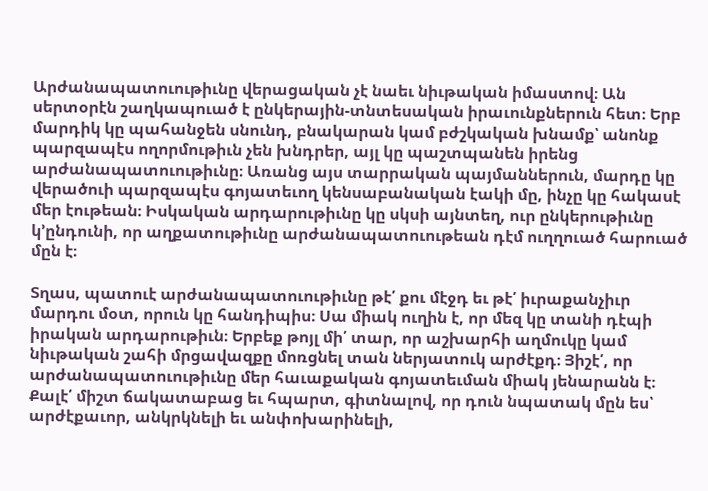Արժանապատուութիւնը վերացական չէ նաեւ նիւթական իմաստով։ Ան սերտօրէն շաղկապուած է ընկերային-տնտեսական իրաւունքներուն հետ։ Երբ մարդիկ կը պահանջեն սնունդ, բնակարան կամ բժշկական խնամք՝ անոնք պարզապէս ողորմութիւն չեն խնդրեր, այլ կը պաշտպանեն իրենց արժանապատուութիւնը։ Առանց այս տարրական պայմաններուն, մարդը կը վերածուի պարզապէս գոյատեւող կենսաբանական էակի մը, ինչը կը հակասէ մեր էութեան։ Իսկական արդարութիւնը կը սկսի այնտեղ, ուր ընկերութիւնը կ’ընդունի, որ աղքատութիւնը արժանապատուութեան դէմ ուղղուած հարուած մըն է։

Տղաս, պատուէ արժանապատուութիւնը թէ՛ քու մէջդ եւ թէ՛ իւրաքանչիւր մարդու մօտ, որուն կը հանդիպիս։ Սա միակ ուղին է, որ մեզ կը տանի դէպի իրական արդարութիւն։ Երբեք թոյլ մի՛ տար, որ աշխարհի աղմուկը կամ նիւթական շահի մրցավազքը մոռցնել տան ներյատուկ արժէքդ։ Յիշէ՛, որ արժանապատուութիւնը մեր հաւաքական գոյատեւման միակ յենարանն է։ Քալէ՛ միշտ ճակատաբաց եւ հպարտ, գիտնալով, որ դուն նպատակ մըն ես՝ արժէքաւոր, անկրկնելի եւ անփոխարինելի,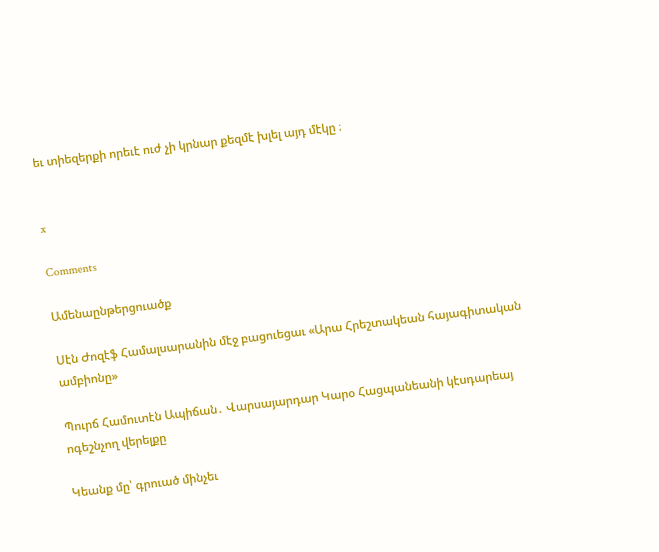եւ տիեզերքի որեւէ ուժ չի կրնար քեզմէ խլել այդ մէկը ։


x

Comments

Ամենաընթերցուածք

Սէն Ժոզէֆ Համալսարանին մէջ բացուեցաւ «Արա Հրեշտակեան հայագիտական ամբիոնը»

Պուրճ Համուտէն Ապիճան․ Վարսայարդար Կարօ Հացպանեանի կէսդարեայ ոգեշնչող վերելքը

Կեանք մը՝ գրուած մինչեւ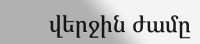վերջին ժամը